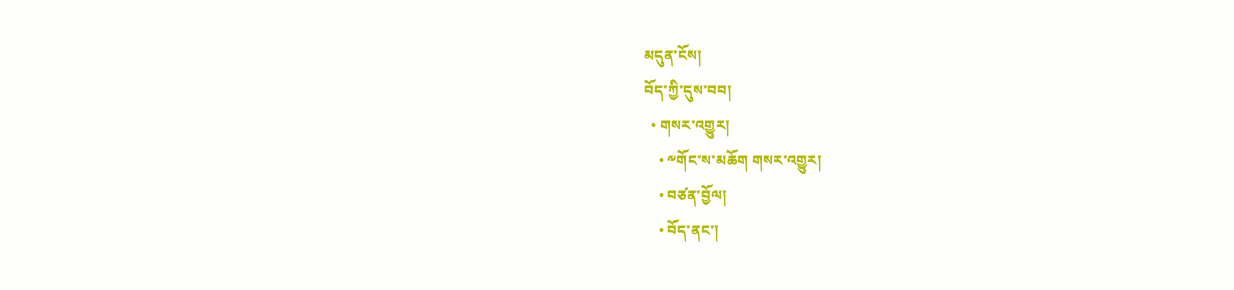མདུན་ངོས།
བོད་ཀྱི་དུས་བབ།
  • གསར་འགྱུར།
    • ༸གོང་ས་མཆོག གསར་འགྱུར།
    • བཙན་བྱོལ།
    • བོད་ནང་།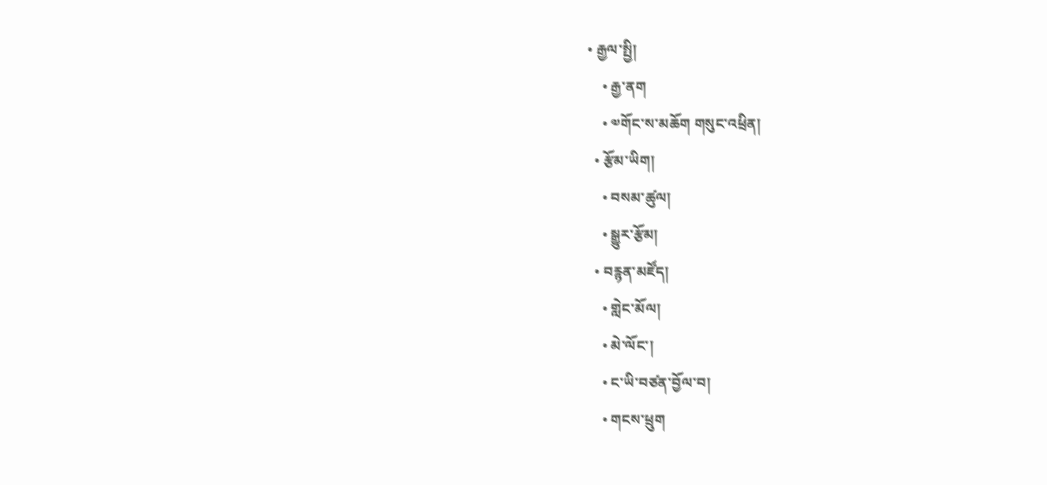• རྒྱལ་སྤྱི།
    • རྒྱ་ནག
    • ༧གོང་ས་མཆོག གསུང་འཕྲིན།
  • རྩོམ་ཡིག།
    • བསམ་ཚུལ།
    • སྒྱུར་རྩོམ།
  • བརྙན་མཛོད།
    • གླེང་མོལ།
    • མེ་ལོང་།
    • ང་ཡི་བཙན་བྱོལ་བ།
    • གངས་ཕྲུག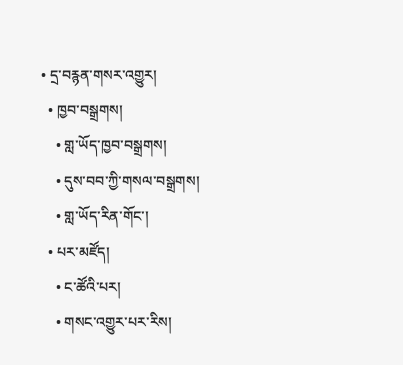• དྲ་བརྙན་གསར་འགྱུར།
  • ཁྱབ་བསྒྲགས།
    • གླ་ཡོད་ཁྱབ་བསྒྲགས།
    • དུས་བབ་ཀྱི་གསལ་བསྒྲགས།
    • གླ་ཡོད་རིན་གོང་།
  • པར་མཛོད།
    • ང་ཚོའི་པར།
    • གསང་འགྱུར་པར་རིས།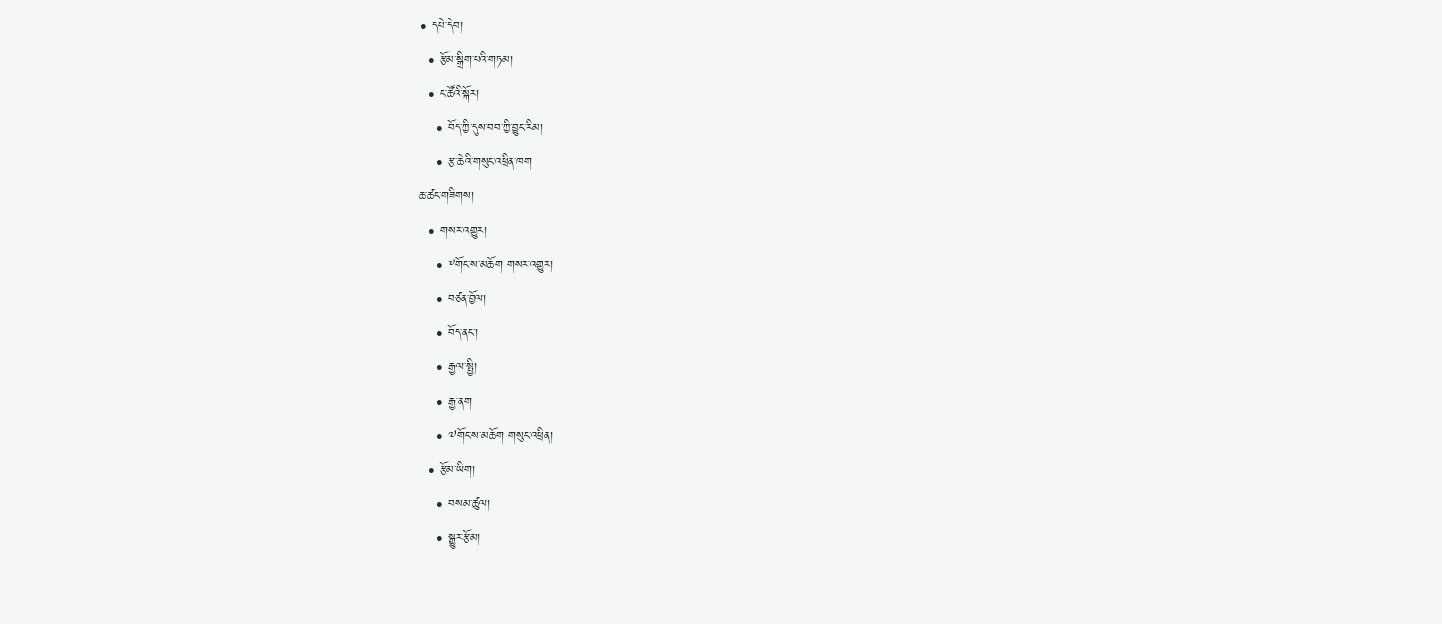• དཔེ་དེབ།
  • རྩོམ་སྒྲིག་པའི་གཏམ།
  • ང་ཚོའི་སྐོར།
    • བོད་ཀྱི་དུས་བབ་ཀྱི་བྱུང་རིམ།
    • རྩ་ཆེའི་གསུང་འཕྲིན་ཁག
ཆ་ཚང་གཟིགས།
  • གསར་འགྱུར།
    • ༸གོང་ས་མཆོག གསར་འགྱུར།
    • བཙན་བྱོལ།
    • བོད་ནང་།
    • རྒྱལ་སྤྱི།
    • རྒྱ་ནག
    • ༧གོང་ས་མཆོག གསུང་འཕྲིན།
  • རྩོམ་ཡིག།
    • བསམ་ཚུལ།
    • སྒྱུར་རྩོམ།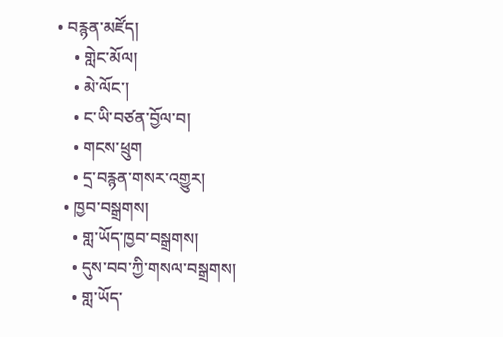• བརྙན་མཛོད།
    • གླེང་མོལ།
    • མེ་ལོང་།
    • ང་ཡི་བཙན་བྱོལ་བ།
    • གངས་ཕྲུག
    • དྲ་བརྙན་གསར་འགྱུར།
  • ཁྱབ་བསྒྲགས།
    • གླ་ཡོད་ཁྱབ་བསྒྲགས།
    • དུས་བབ་ཀྱི་གསལ་བསྒྲགས།
    • གླ་ཡོད་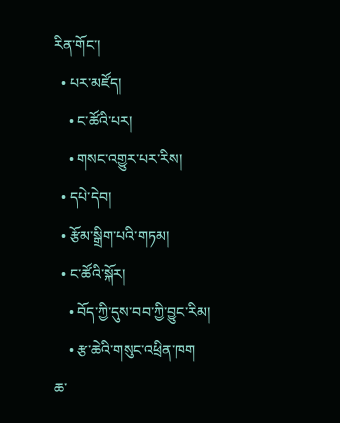རིན་གོང་།
  • པར་མཛོད།
    • ང་ཚོའི་པར།
    • གསང་འགྱུར་པར་རིས།
  • དཔེ་དེབ།
  • རྩོམ་སྒྲིག་པའི་གཏམ།
  • ང་ཚོའི་སྐོར།
    • བོད་ཀྱི་དུས་བབ་ཀྱི་བྱུང་རིམ།
    • རྩ་ཆེའི་གསུང་འཕྲིན་ཁག
ཆ་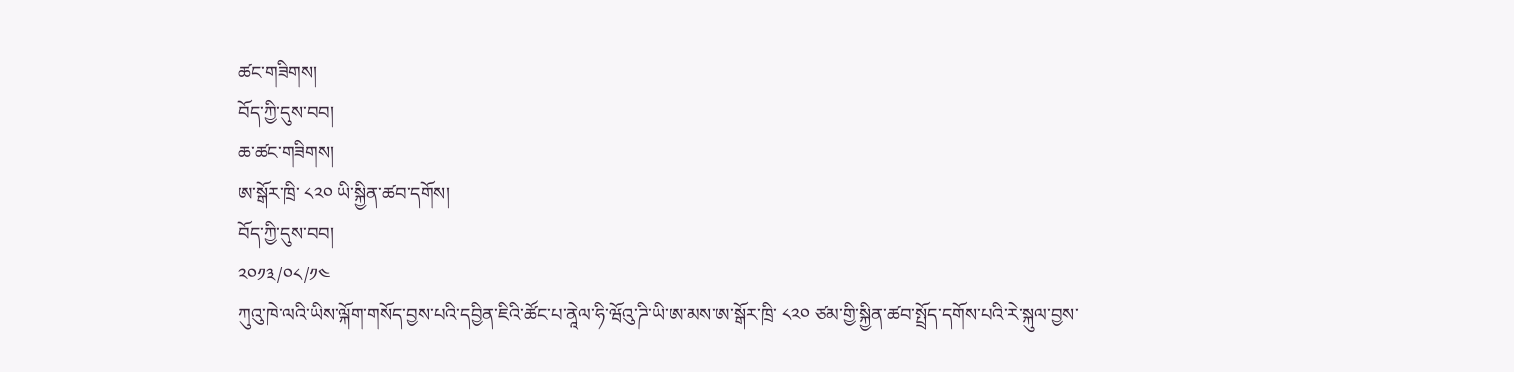ཚང་གཟིགས།
བོད་ཀྱི་དུས་བབ།
ཆ་ཚང་གཟིགས།
ཨ་སྒོར་ཁྲི་ ༨༢༠ ཡི་སྐྱིན་ཚབ་དགོས།
བོད་ཀྱི་དུས་བབ།
༢༠༡༣/༠༨/༡༤
ཀུའུ་ཁེ་ལའི་ཡིས་ལྐོག་གསོད་བྱས་པའི་དབྱིན་ཇིའི་ཚོང་པ་ནཱེལ་ཧི་ཝོའུ་ཌི་ཡི་ཨ་མས་ཨ་སྒོར་ཁྲི་ ༨༢༠ ཙམ་གྱི་སྐྱིན་ཚབ་སྤྲོད་དགོས་པའི་རེ་སྐུལ་བྱས་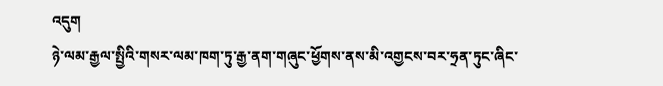འདུག
ཉེ་ལམ་རྒྱལ་སྤྱིའི་གསར་ལམ་ཁག་ཏུ་རྒྱ་ནག་གཞུང་ཕྱོགས་ནས་མི་འགྱངས་བར་ཧྲན་ཏུང་ཞིང་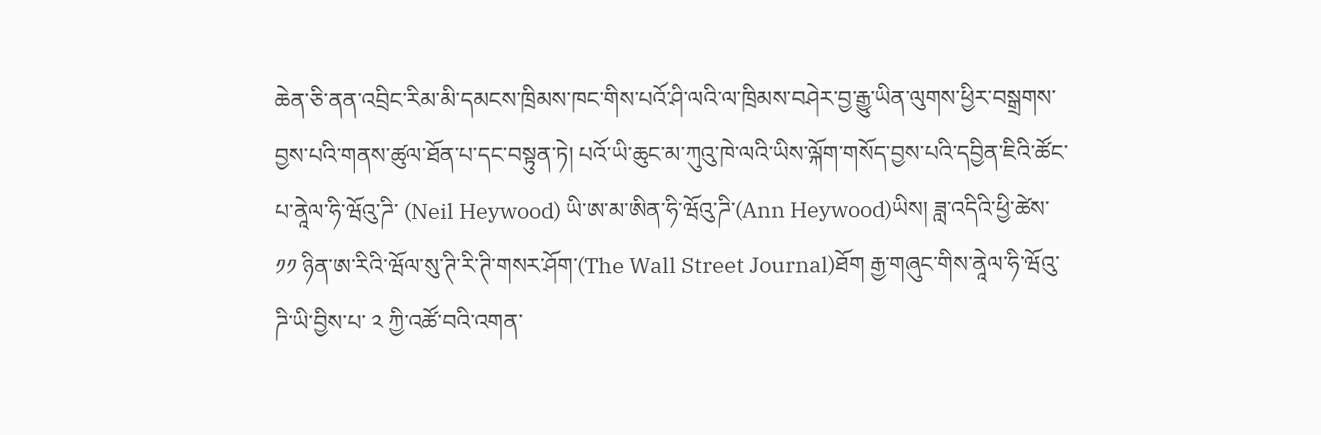ཆེན་ཅི་ནན་འབྲིང་རིམ་མི་དམངས་ཁྲིམས་ཁང་གིས་པའོ་ཤི་ལའི་ལ་ཁྲིམས་བཤེར་བྱ་རྒྱུ་ཡིན་ལུགས་ཕྱིར་བསྒྲགས་བྱས་པའི་གནས་ཚུལ་ཐོན་པ་དང་བསྟུན་ཏེ། པའོ་ཡི་ཆུང་མ་ཀུའུ་ཁེ་ལའི་ཡིས་ལྐོག་གསོད་བྱས་པའི་དབྱིན་ཇིའི་ཚོང་པ་ནཱེལ་ཧི་ཝོའུ་ཌི་ (Neil Heywood) ཡི་ཨ་མ་ཨིན་ཧི་ཝོའུ་ཌི་(Ann Heywood)ཡིས། ཟླ་འདིའི་ཕྱི་ཚེས་ ༡༡ ཉིན་ཨ་རིའི་ཝོལ་སུ་ཊི་རི་ཊི་གསར་ཤོག་(The Wall Street Journal)ཐོག རྒྱ་གཞུང་གིས་ནཱེལ་ཧི་ཝོའུ་ཌི་ཡི་བྱིས་པ་ ༢ ཀྱི་འཚོ་བའི་འགན་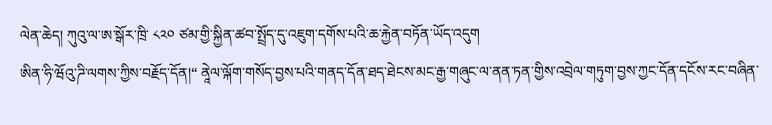ལེན་ཆེད། ཀུའུ་ལ་ཨ་སྒོར་ཁྲི་ ༨༢༠ ཙམ་གྱི་སྐྱིན་ཚབ་སྤྲོད་དུ་འཇུག་དགོས་པའི་ཆ་རྐྱེན་བཏོན་ཡོད་འདུག
ཨིན་ཧི་ཝོའུ་ཌི་ལགས་ཀྱིས་བརྗོད་དོན།“ ནཱེལ་ལྐོག་གསོད་བྱས་པའི་གནད་དོན་ཐད་ཐེངས་མང་རྒྱ་གཞུང་ལ་ནན་ཏན་གྱིས་འབྲེལ་གཏུག་བྱས་ཀྱང་དོན་དངོས་རང་བཞིན་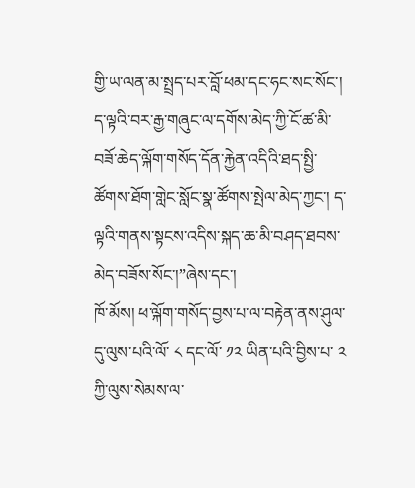གྱི་ཡ་ལན་མ་སྤྲད་པར་བློ་ཕམ་དང་ཧང་སང་སོང་། ད་ལྟའི་བར་རྒྱ་གཞུང་ལ་དགོས་མེད་ཀྱི་ངོ་ཚ་མི་བཟོ་ཆེད་ལྐོག་གསོད་དོན་རྐྱེན་འདིའི་ཐད་སྤྱི་ཚོགས་ཐོག་གླེང་སློང་སྣ་ཚོགས་སྤེལ་མེད་ཀྱང་། ད་ལྟའི་གནས་སྟངས་འདིས་སྐད་ཆ་མི་བཤད་ཐབས་མེད་བཟོས་སོང་།”ཞེས་དང་།
ཁོ་མོས། ཕ་ལྐོག་གསོད་བྱས་པ་ལ་བརྟེན་ནས་ཤུལ་དུ་ལུས་པའི་ལོ་ ༨ དང་ལོ་ ༡༢ ཡིན་པའི་བྱིས་པ་ ༢ ཀྱི་ལུས་སེམས་ལ་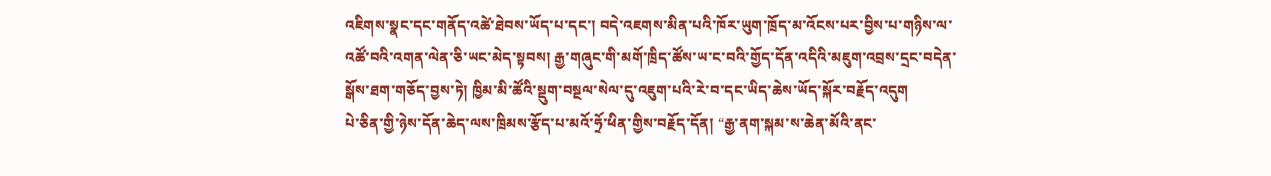འཇིགས་སྣང་དང་གནོད་འཚེ་ཐེབས་ཡོད་པ་དང་། བདེ་འཇགས་མིན་པའི་ཁོར་ཡུག་ཁྲོད་མ་འོངས་པར་བྱིས་པ་གཉིས་ལ་འཚོ་བའི་འགན་ལེན་ཅི་ཡང་མེད་སྟབས། རྒྱ་གཞུང་གི་མགོ་ཁྲིད་ཚོས་ཡ་ང་བའི་གྱོད་དོན་འདིའི་མཇུག་འབྲས་དྲང་བདེན་སྒོས་ཐག་གཅོད་བྱས་ཏེ། ཁྱིམ་མི་ཚོའི་སྡུག་བསྔལ་སེལ་དུ་འཇུག་པའི་རེ་བ་དང་ཡིད་ཆེས་ཡོད་སྐོར་བརྗོད་འདུག
པེ་ཅིན་གྱི་ཉེས་དོན་ཆེད་ལས་ཁྲིམས་རྩོད་པ་མའོ་ཧྲོ་ཕིན་གྱིས་བརྗོད་དོན། “རྒྱ་ནག་སྐམ་ས་ཆེན་མོའི་ནང་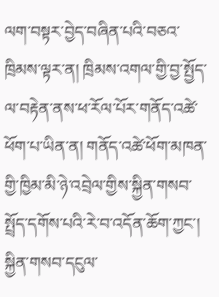ལག་བསྟར་བྱེད་བཞིན་པའི་བཅའ་ཁྲིམས་ལྟར་ན། ཁྲིམས་འགལ་གྱི་བྱ་སྤྱོད་ལ་བརྟེན་ནས་ཕ་རོལ་པོར་གནོད་འཚེ་ཕོག་པ་ཡིན་ན། གནོད་འཚེ་ཕོག་མཁན་གྱི་ཁྱིམ་མི་ཉེ་འབྲེལ་གྱིས་སྐྱིན་གསབ་སྤྲོད་དགོས་པའི་རེ་བ་འདོན་ཆོག་ཀྱང་། སྐྱིན་གསབ་དངུལ་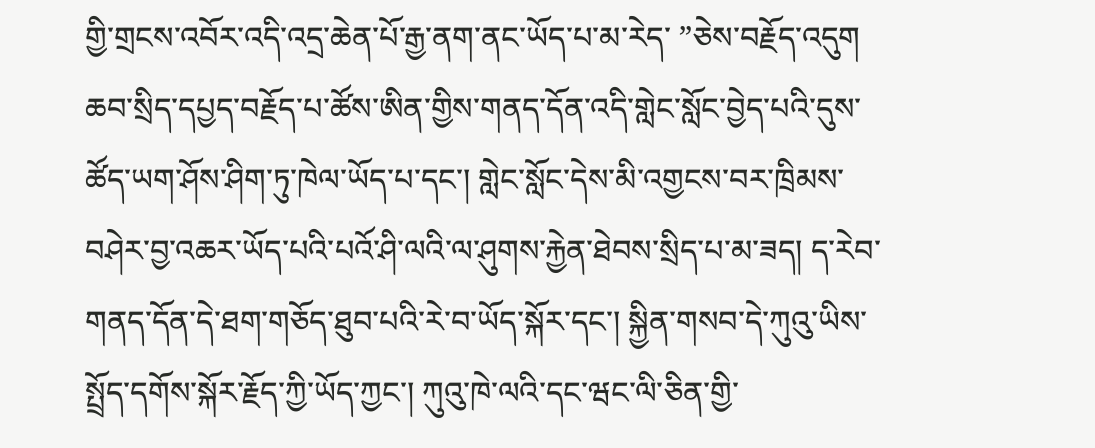གྱི་གྲངས་འབོར་འདི་འདྲ་ཆེན་པོ་རྒྱ་ནག་ནང་ཡོད་པ་མ་རེད་ ”ཅེས་བརྗོད་འདུག
ཆབ་སྲིད་དཔྱད་བརྗོད་པ་ཚོས་ཨིན་གྱིས་གནད་དོན་འདི་གླེང་སློང་བྱེད་པའི་དུས་ཚོད་ཡག་ཤོས་ཤིག་ཏུ་ཁེལ་ཡོད་པ་དང་། གླེང་སློང་དེས་མི་འགྱངས་བར་ཁྲིམས་བཤེར་བྱ་འཆར་ཡོད་པའི་པའོ་ཤི་ལའི་ལ་ཤུགས་རྐྱེན་ཐེབས་སྲིད་པ་མ་ཟད། ད་རེབ་གནད་དོན་དེ་ཐག་གཅོད་ཐུབ་པའི་རེ་བ་ཡོད་སྐོར་དང་། སྐྱིན་གསབ་དེ་ཀུའུ་ཡིས་སྤྲོད་དགོས་སྐོར་རྗོད་ཀྱི་ཡོད་ཀྱང་། ཀུའུ་ཁེ་ལའི་དང་ཝང་ལི་ཅིན་གྱི་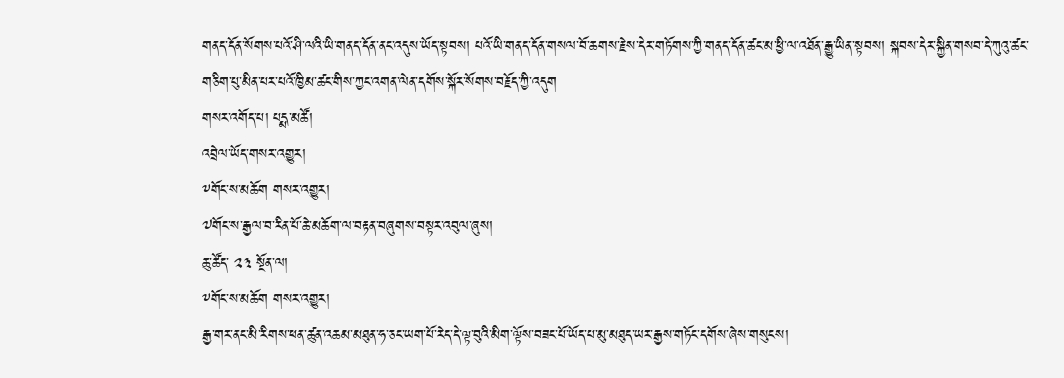གནད་དོན་སོགས་པའོ་ཤི་ལའི་ཡི་གནད་དོན་ནང་འདུས་ཡོད་སྟབས། པའོ་ཡི་གནད་དོན་གསལ་བོ་ཆགས་རྗེས་དེར་གཏོགས་ཀྱི་གནད་དོན་ཚང་མ་ཕྱི་ལ་འཐོན་རྒྱུ་ཡིན་སྟབས། སྐབས་དེར་སྐྱིན་གསབ་དེ་ཀུའུ་ཚང་གཅིག་པུ་མིན་པར་པའོ་ཁྱིམ་ཚང་གིས་ཀྱང་འགན་ལེན་དགོས་སྐོར་སོགས་བརྗོད་ཀྱི་འདུག
གསར་འགོད་པ། པདྨ་མཚོ།
འབྲེལ་ཡོད་གསར་འགྱུར།
༸གོང་ས་མཆོག གསར་འགྱུར།
༧གོང་ས་རྒྱལ་བ་རིན་པོ་ཆེ་མཆོག་ལ་བརྟན་བཞུགས་བསྟར་འབུལ་ཞུས།
ཆུ་ཚོད་ ༢༣ སྔོན་ལ།
༸གོང་ས་མཆོག གསར་འགྱུར།
རྒྱ་གར་ནང་མི་རིགས་ཕན་ཚུན་འཆམ་མཐུན་ཧ་ཅང་ཡག་པོ་རེད་དེ་ལྟ་བུའི་མིག་ལྟོས་བཟང་པོ་ཡོད་པ་མུ་མཐུད་ཡར་རྒྱས་གཏོང་དགོས་ཞེས་གསུངས།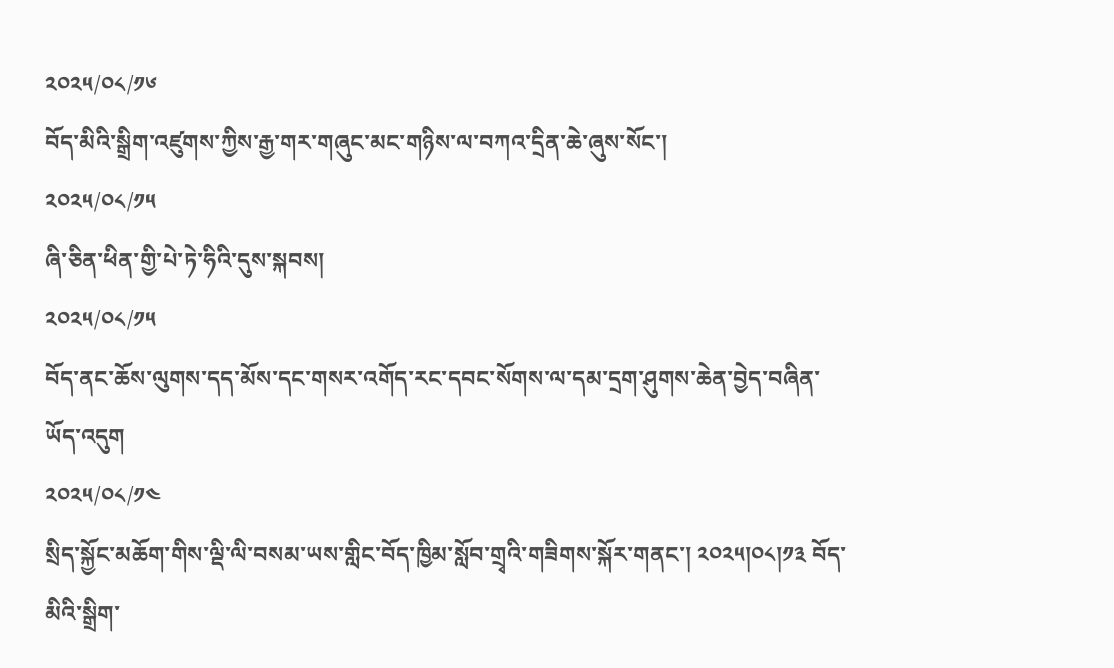༢༠༢༥/༠༨/༡༦
བོད་མིའི་སྒྲིག་འཛུགས་ཀྱིས་རྒྱ་གར་གཞུང་མང་གཉིས་ལ་བཀའ་དྲིན་ཆེ་ཞུས་སོང་།
༢༠༢༥/༠༨/༡༥
ཞི་ཅིན་ཕིན་གྱི་པེ་ཏེ་ཧིའི་དུས་སྐབས།
༢༠༢༥/༠༨/༡༥
བོད་ནང་ཆོས་ལུགས་དད་མོས་དང་གསར་འགོད་རང་དབང་སོགས་ལ་དམ་དྲག་ཤུགས་ཆེན་བྱེད་བཞིན་ཡོད་འདུག
༢༠༢༥/༠༨/༡༤
སྲིད་སྐྱོང་མཆོག་གིས་ལྡི་ལི་བསམ་ཡས་གླིང་བོད་ཁྱིམ་སློབ་གྲྭའི་གཟིགས་སྐོར་གནང་། ༢༠༢༥།༠༨།༡༣ བོད་མིའི་སྒྲིག་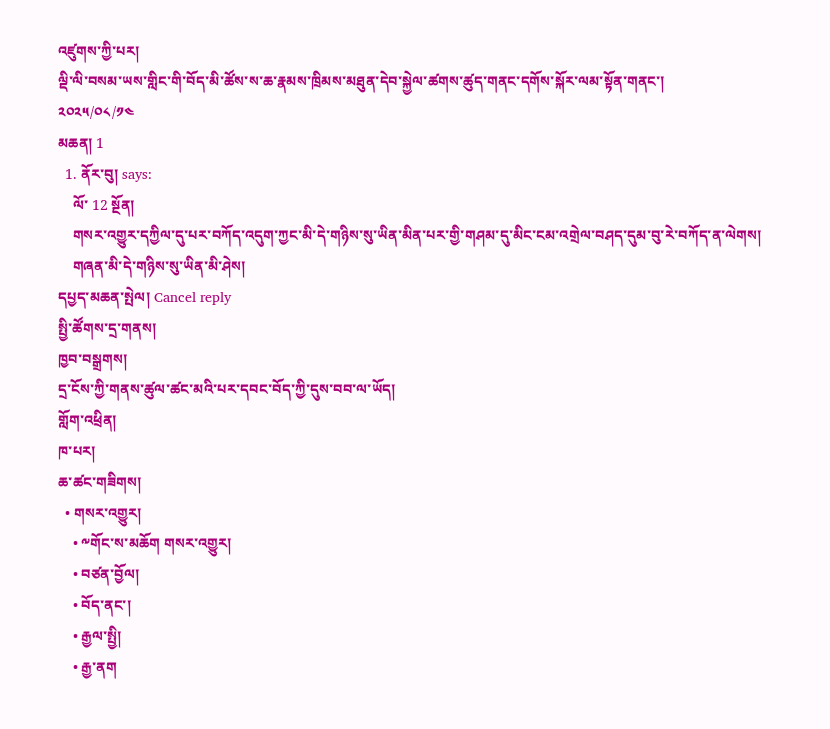འཛུགས་ཀྱི་པར།
ལྡི་ལི་བསམ་ཡས་གླིང་གི་བོད་མི་ཚོས་ས་ཆ་རྣམས་ཁྲིམས་མཐུན་དེབ་སྐྱེལ་ཚགས་ཚུད་གནང་དགོས་སྐོར་ལམ་སྟོན་གནང་།
༢༠༢༥/༠༨/༡༤
མཆན། 1
  1. ནོར་བུ། says:
    ལོ་ 12 སྔོན།
    གསར་འགྱུར་དཀྱིལ་དུ་པར་བཀོད་འདུག་ཀྱང་མི་དེ་གཉིས་སུ་ཡིན་མིན་པར་གྱི་གཤམ་དུ་མིང་ངམ་འགྲེལ་བཤད་དུམ་བུ་རེ་བཀོད་ན་ལེགས།
    གཞན་མི་དེ་གཉིས་སུ་ཡིན་མི་ཤེས།
དཔྱད་མཆན་སྤེལ། Cancel reply
སྤྱི་ཚོགས་དྲ་གནས།
ཁྱབ་བསྒྲགས།
དྲ་ངོས་ཀྱི་གནས་ཚུལ་ཚང་མའི་པར་དབང་བོད་ཀྱི་དུས་བབ་ལ་ཡོད།
གློག་འཕྲིན།
ཁ་པར།
ཆ་ཚང་གཟིགས།
  • གསར་འགྱུར།
    • ༸གོང་ས་མཆོག གསར་འགྱུར།
    • བཙན་བྱོལ།
    • བོད་ནང་།
    • རྒྱལ་སྤྱི།
    • རྒྱ་ནག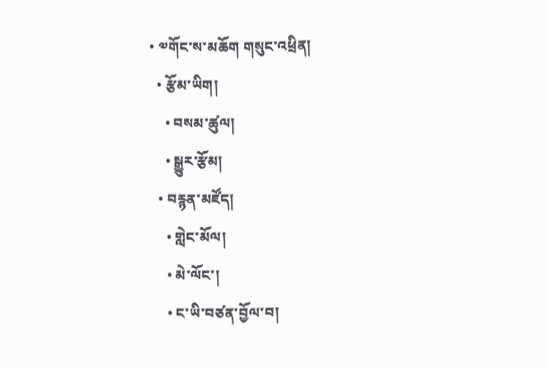• ༧གོང་ས་མཆོག གསུང་འཕྲིན།
  • རྩོམ་ཡིག།
    • བསམ་ཚུལ།
    • སྒྱུར་རྩོམ།
  • བརྙན་མཛོད།
    • གླེང་མོལ།
    • མེ་ལོང་།
    • ང་ཡི་བཙན་བྱོལ་བ།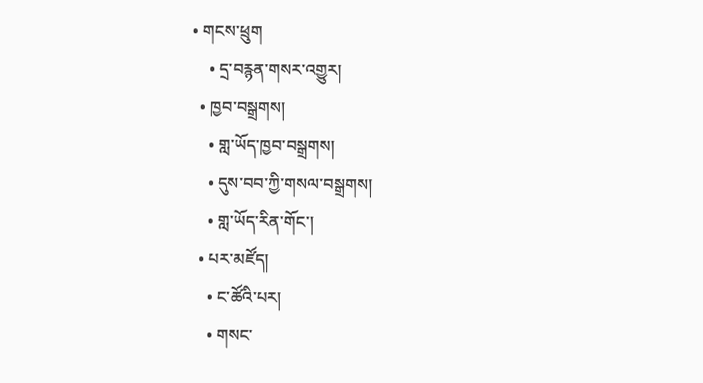• གངས་ཕྲུག
    • དྲ་བརྙན་གསར་འགྱུར།
  • ཁྱབ་བསྒྲགས།
    • གླ་ཡོད་ཁྱབ་བསྒྲགས།
    • དུས་བབ་ཀྱི་གསལ་བསྒྲགས།
    • གླ་ཡོད་རིན་གོང་།
  • པར་མཛོད།
    • ང་ཚོའི་པར།
    • གསང་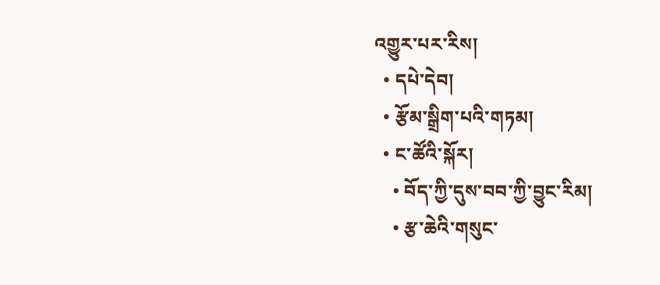འགྱུར་པར་རིས།
  • དཔེ་དེབ།
  • རྩོམ་སྒྲིག་པའི་གཏམ།
  • ང་ཚོའི་སྐོར།
    • བོད་ཀྱི་དུས་བབ་ཀྱི་བྱུང་རིམ།
    • རྩ་ཆེའི་གསུང་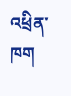འཕྲིན་ཁག